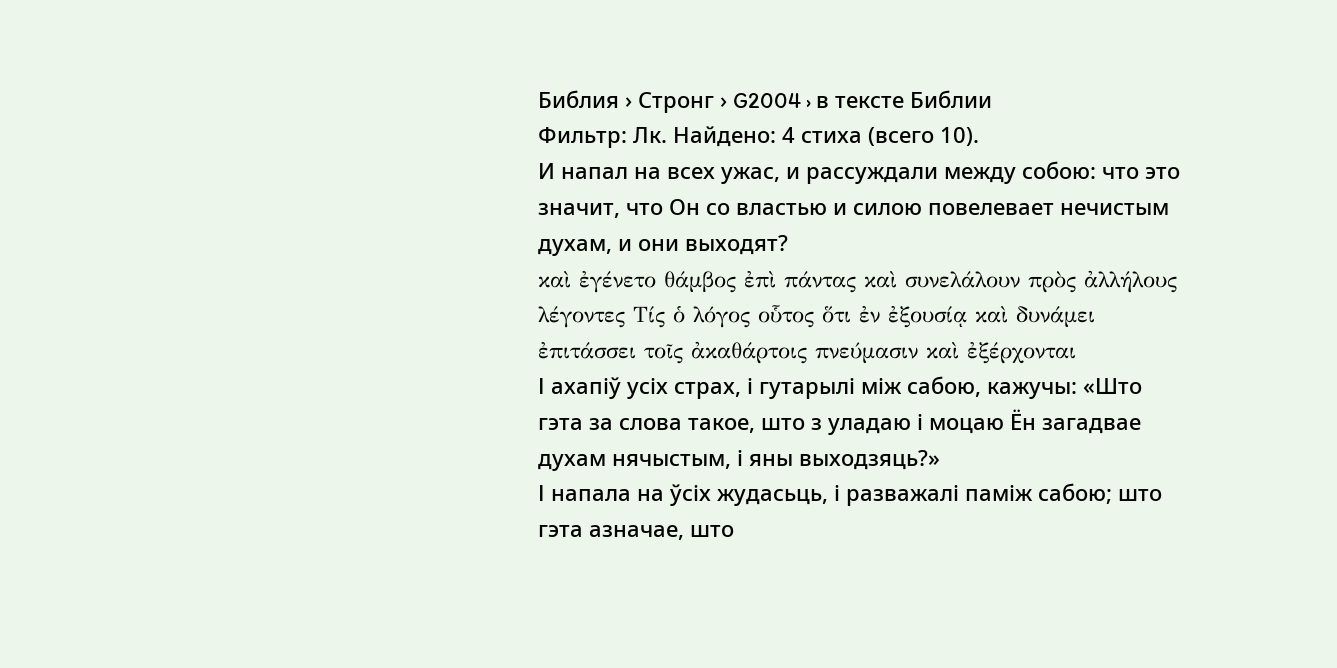Библия › Стронг › G2004 › в тексте Библии
Фильтр: Лк. Найдено: 4 стиха (всего 10).
И напал на всех ужас, и рассуждали между собою: что это значит, что Он со властью и силою повелевает нечистым духам, и они выходят?
καὶ ἐγένετο θάμβος ἐπὶ πάντας καὶ συνελάλουν πρὸς ἀλλήλους λέγοντες Τίς ὁ λόγος οὗτος ὅτι ἐν ἐξουσίᾳ καὶ δυνάμει ἐπιτάσσει τοῖς ἀκαθάρτοις πνεύμασιν καὶ ἐξέρχονται
І ахапіў усіх страх, і гутарылі між сабою, кажучы: «Што гэта за слова такое, што з уладаю і моцаю Ён загадвае духам нячыстым, і яны выходзяць?»
І напала на ўсіх жудасьць, і разважалі паміж сабою; што гэта азначае, што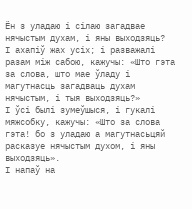Ён з уладаю і сілаю загадвае нячыстым духам, і яны выходзяць?
І ахапіў жах усіх; і разважалі разам між сабою, кажучы: «Што гэта за слова, што мае ўладу і магутнасць загадваць духам нячыстым, і тыя выходзяць?»
І ўсі былі зумеўшыся, і гукалі мяжсобку, кажучы: «Што за слова гэта! бо з уладаю а магутнасьцяй расказуе нячыстым духом, і яны выходзяць».
І напаў на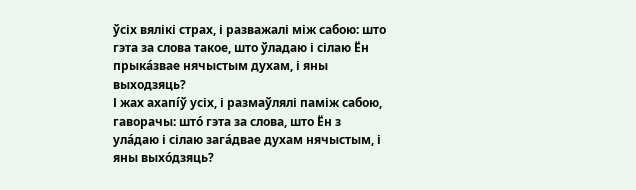ўсіх вялікі страх, і разважалі між сабою: што гэта за слова такое, што ўладаю і сілаю Ён прыка́звае нячыстым духам, і яны выходзяць?
І жах ахапíў усіх, і размаўлялі паміж сабою, гаворачы: што́ гэта за слова, што Ён з ула́даю і сілаю зага́двае духам нячыстым, і яны выхо́дзяць?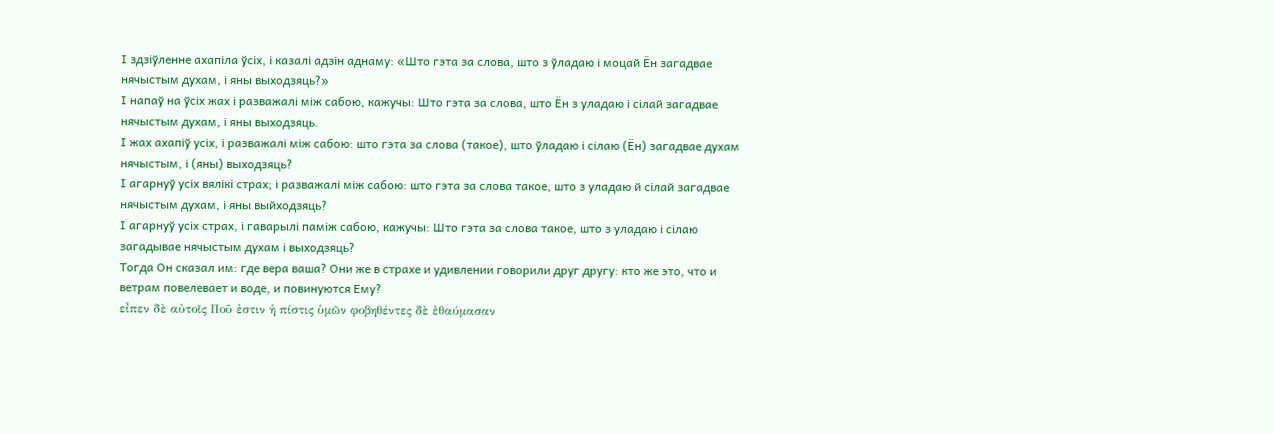І здзіўленне ахапіла ўсіх, і казалі адзін аднаму: «Што гэта за слова, што з ўладаю і моцай Ён загадвае нячыстым духам, і яны выходзяць?»
І напаў на ўсіх жах і разважалі між сабою, кажучы: Што гэта за слова, што Ён з уладаю і сілай загадвае нячыстым духам, і яны выходзяць.
І жах ахапіў усіх, і разважалі між сабою: што гэта за слова (такое), што ўладаю і сілаю (Ён) загадвае духам нячыстым, і (яны) выходзяць?
І агарнуў усіх вялікі страх; і разважалі між сабою: што гэта за слова такое, што з уладаю й сілай загадвае нячыстым духам, і яны выйходзяць?
І агарнуў усіх страх, і гаварылі паміж сабою, кажучы: Што гэта за слова такое, што з уладаю і сілаю загадывае нячыстым духам і выходзяць?
Тогда Он сказал им: где вера ваша? Они же в страхе и удивлении говорили друг другу: кто же это, что и ветрам повелевает и воде, и повинуются Ему?
εἶπεν δὲ αὐτοῖς Ποῦ ἐστιν ἡ πίστις ὑμῶν φοβηθέντες δὲ ἐθαύμασαν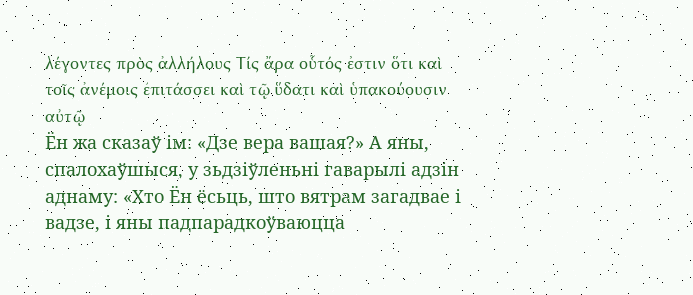λέγοντες πρὸς ἀλλήλους Τίς ἄρα οὗτός ἐστιν ὅτι καὶ τοῖς ἀνέμοις ἐπιτάσσει καὶ τῷ ὕδατι καὶ ὑπακούουσιν αὐτῷ
Ён жа сказаў ім: «Дзе вера вашая?» А яны, спалохаўшыся, у зьдзіўленьні гаварылі адзін аднаму: «Хто Ён ёсьць, што вятрам загадвае і вадзе, і яны падпарадкоўваюцца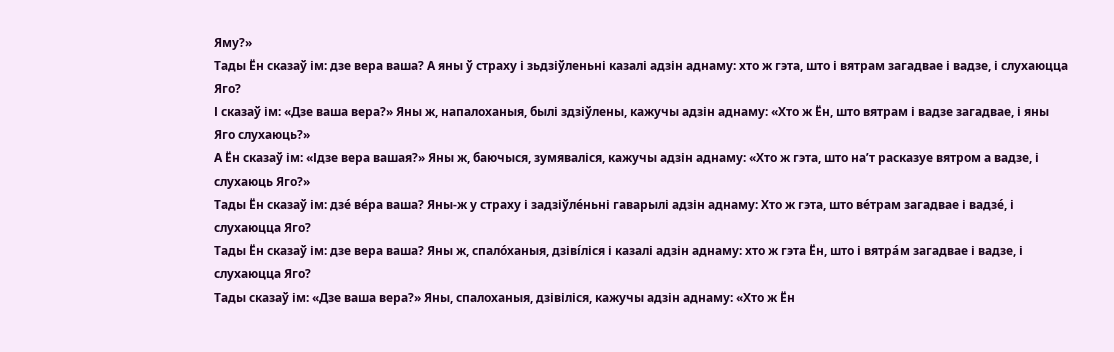Яму?»
Тады Ён сказаў ім: дзе вера ваша? А яны ў страху і зьдзіўленьні казалі адзін аднаму: хто ж гэта, што і вятрам загадвае і вадзе, і слухаюцца Яго?
І сказаў ім: «Дзе ваша вера?» Яны ж, напалоханыя, былі здзіўлены, кажучы адзін аднаму: «Хто ж Ён, што вятрам і вадзе загадвае, і яны Яго слухаюць?»
А Ён сказаў ім: «Ідзе вера вашая?» Яны ж, баючыся, зумяваліся, кажучы адзін аднаму: «Хто ж гэта, што на’т расказуе вятром а вадзе, і слухаюць Яго?»
Тады Ён сказаў ім: дзе́ ве́ра ваша? Яны-ж у страху і задзіўле́ньні гаварылі адзін аднаму: Хто ж гэта, што ве́трам загадвае і вадзе́, і слухаюцца Яго?
Тады Ён сказаў ім: дзе вера ваша? Яны ж, спало́ханыя, дзівíліся і казалі адзін аднаму: хто ж гэта Ён, што і вятра́м загадвае і вадзе, і слухаюцца Яго?
Тады сказаў ім: «Дзе ваша вера?» Яны, спалоханыя, дзівіліся, кажучы адзін аднаму: «Хто ж Ён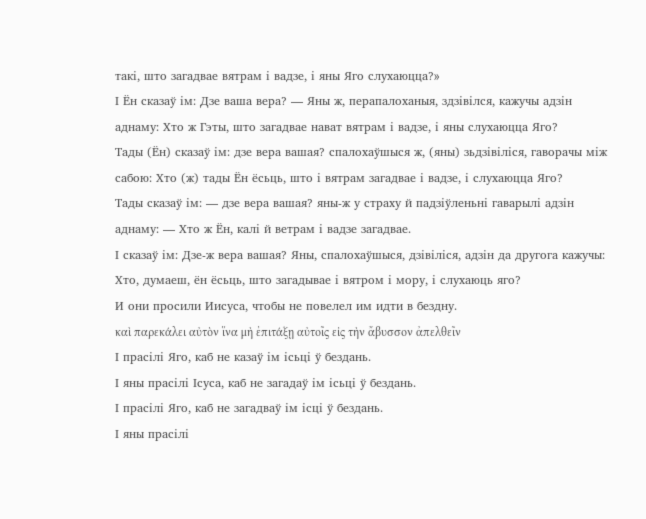такі, што загадвае вятрам і вадзе, і яны Яго слухаюцца?»
І Ён сказаў ім: Дзе ваша вера? — Яны ж, перапалоханыя, здзівілся, кажучы адзін аднаму: Хто ж Гэты, што загадвае нават вятрам і вадзе, і яны слухаюцца Яго?
Тады (Ён) сказаў ім: дзе вера вашая? спалохаўшыся ж, (яны) зьдзівіліся, гаворачы між сабою: Хто (ж) тады Ён ёсьць, што і вятрам загадвае і вадзе, і слухаюцца Яго?
Тады сказаў ім: — дзе вера вашая? яны-ж у страху й падзіўленьні гаварылі адзін аднаму: — Хто ж Ён, калі й ветрам і вадзе загадвае.
І сказаў ім: Дзе-ж вера вашая? Яны, спалохаўшыся, дзівіліся, адзін да другога кажучы: Хто, думаеш, ён ёсьць, што загадывае і вятром і мору, і слухаюць яго?
И они просили Иисуса, чтобы не повелел им идти в бездну.
καὶ παρεκάλει αὐτὸν ἵνα μὴ ἐπιτάξῃ αὐτοῖς εἰς τὴν ἄβυσσον ἀπελθεῖν
І прасілі Яго, каб не казаў ім ісьці ў бездань.
І яны прасілі Ісуса, каб не загадаў ім ісьці ў бездань.
І прасілі Яго, каб не загадваў ім ісці ў бездань.
І яны прасілі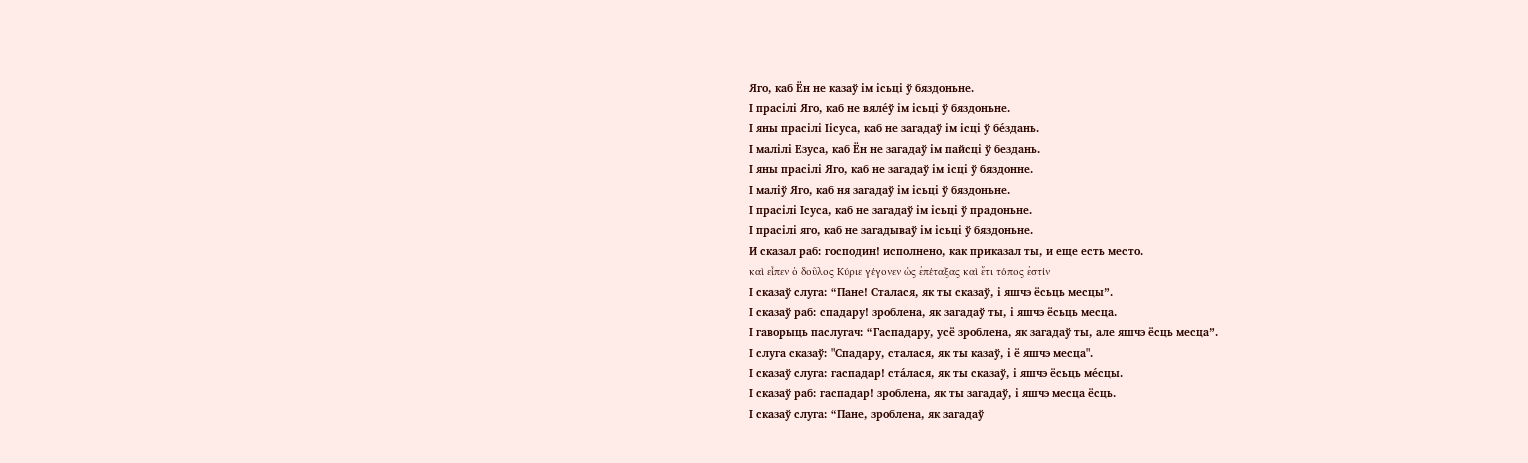Яго, каб Ён не казаў ім ісьці ў бяздоньне.
І прасілі Яго, каб не вяле́ў ім ісьці ў бяздоньне.
І яны прасілі Іісуса, каб не загадаў ім ісці ў бе́здань.
І малілі Езуса, каб Ён не загадаў ім пайсці ў бездань.
І яны прасілі Яго, каб не загадаў ім ісці ў бяздонне.
І маліў Яго, каб ня загадаў ім ісьці ў бяздоньне.
І прасілі Ісуса, каб не загадаў ім ісьці ў прадоньне.
І прасілі яго, каб не загадываў ім ісьці ў бяздоньне.
И сказал раб: господин! исполнено, как приказал ты, и еще есть место.
καὶ εἶπεν ὁ δοῦλος Κύριε γέγονεν ὡς ἐπέταξας καὶ ἔτι τόπος ἐστίν
І сказаў слуга: “Пане! Сталася, як ты сказаў, і яшчэ ёсьць месцы”.
І сказаў раб: спадару! зроблена, як загадаў ты, і яшчэ ёсьць месца.
І гаворыць паслугач: “Гаспадару, усё зроблена, як загадаў ты, але яшчэ ёсць месца”.
І слуга сказаў: "Спадару, сталася, як ты казаў, і ё яшчэ месца".
І сказаў слуга: гаспадар! ста́лася, як ты сказаў, і яшчэ ёсьць ме́сцы.
І сказаў раб: гаспадар! зроблена, як ты загадаў, і яшчэ месца ёсць.
І сказаў слуга: “Пане, зроблена, як загадаў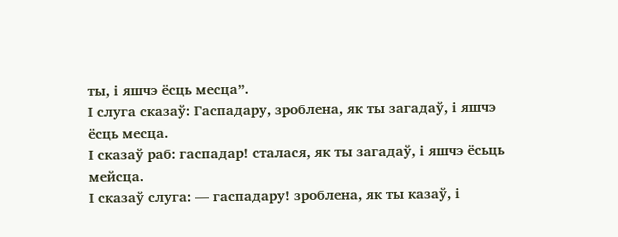ты, і яшчэ ёсць месца”.
І слуга сказаў: Гаспадару, зроблена, як ты загадаў, і яшчэ ёсць месца.
І сказаў раб: гаспадар! сталася, як ты загадаў, і яшчэ ёсьць мейсца.
І сказаў слуга: — гаспадару! зроблена, як ты казаў, і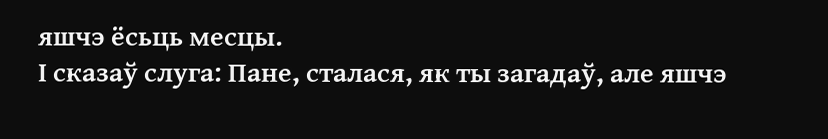яшчэ ёсьць месцы.
І сказаў слуга: Пане, сталася, як ты загадаў, але яшчэ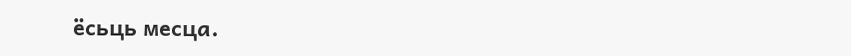ёсьць месца.